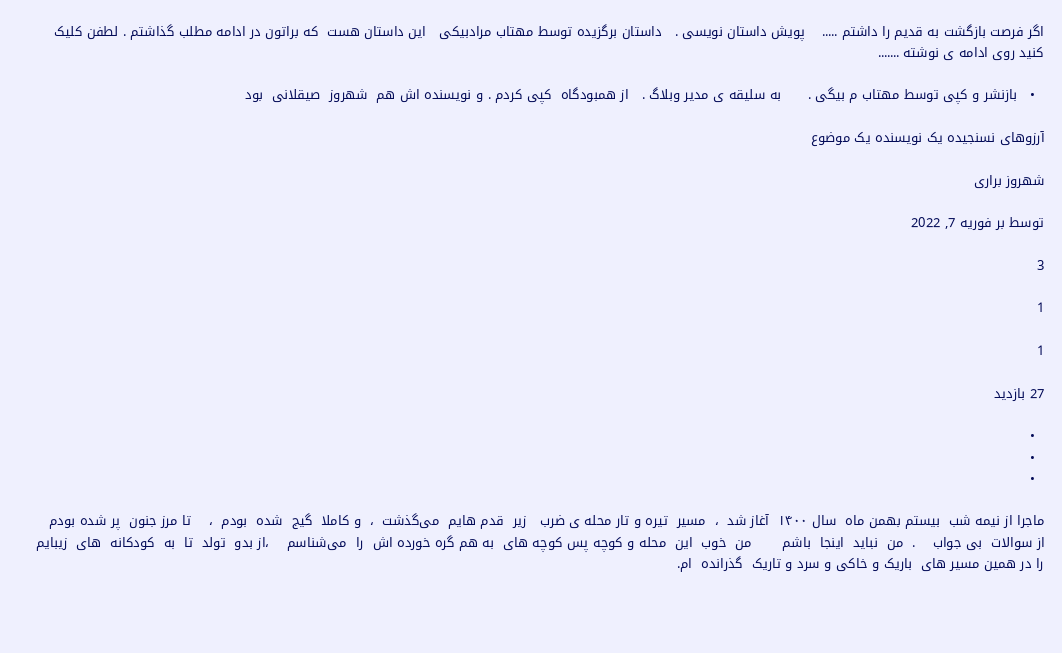اگر فرصت بازگشت به قدیم را داشتم .....    پویش داستان نویسی .   داستان برگزیده توسط مهتاب مرادبیکی   این داستان هست  که براتون در ادامه مطلب گذاشتم . لطفن کلیک کنید روی ادامه ی نوشته .......

  •   بازنشر و کپی توسط مهتاب م بیگی .      به سلیقه ی مدیر وبلاگ .   از همبودگاه  کپی کردم . و نویسنده اش هم  شهروز  صیقلانی  بود

آرزوهای نسنجیده یک نویسنده یک موضوع

شهروز براری

توسط بر فوریه 7, 2022

3

1

1

27 بازدید

  •
  •
  •

ماجرا از نیمه شب  بیستم بهمن ماه  سال ۱۴۰۰  آغاز شد  ،  مسیر  تیره و تار محله ی ضرب   زیر  قدم هایم  می‌گذشت  ،  و کاملا  گیج  شده  بودم  ،    تا مرز جنون  پر شده بودم  از سوالات  بی جواب ‌   .  من  نباید  اینجا  باشم       من  خوب  این  محله و کوچه پس کوچه های  به هم گره خورده اش  را  می‌شناسم    ،از بدو  تولد  تا  به  کودکانه  های  زیبایم را در همین مسیر های  باریک و خاکی و سرد و تاریک  گذرانده  ام.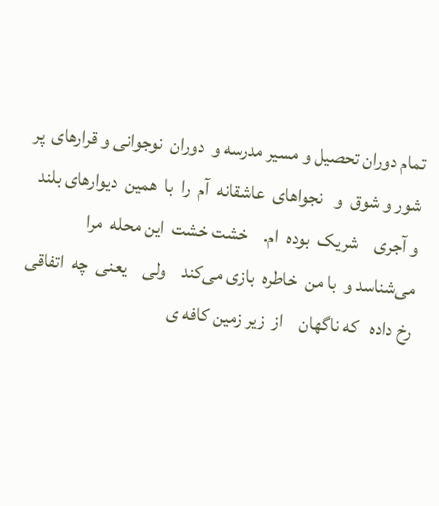تمام دوران تحصیل و مسیر مدرسه و  دوران  نوجوانی و قرارهای  پر شور و شوق  و   نجواهای  عاشقانه  آم  را  با  همین  دیوارهای بلند و آجری    شریک  بوده  ام.    خشت خشت  این محله  مرا  می‌شناسد و  با من  خاطره  بازی می‌کند ‌   ولی    یعنی  چه  اتفاقی  رخ داده   که ناگهان    از  زیر زمین کافه ی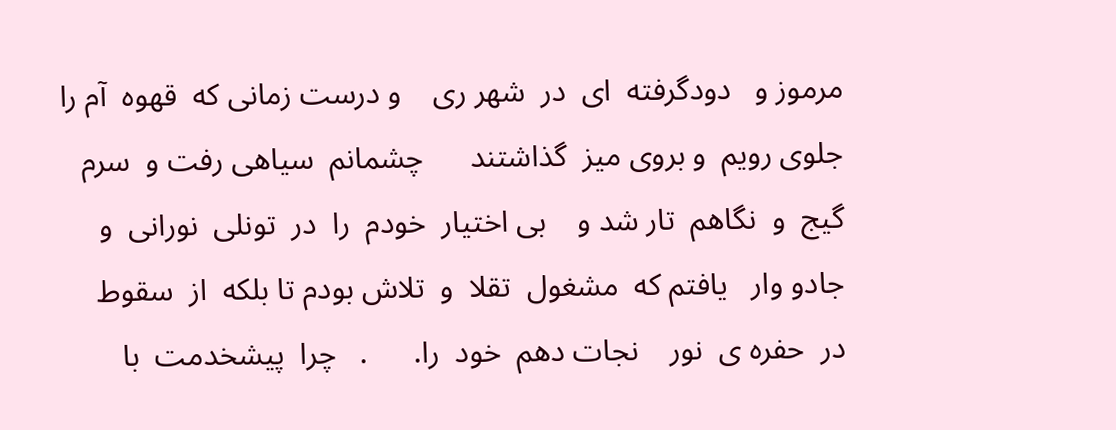مرموز و   دودگرفته  ای  در  شهر ری    و درست زمانی که  قهوه  آم را  جلوی رویم  و بروی میز  گذاشتند      چشمانم  سیاهی رفت و  سرم گیج  و  نگاهم  تار شد و    بی اختیار  خودم  را  در  تونلی  نورانی  و   جادو وار   یافتم که  مشغول  تقلا  و  تلاش بودم تا بلکه  از  سقوط  در  حفره ی  نور    نجات دهم  خود  را.      .   چرا  پیشخدمت  با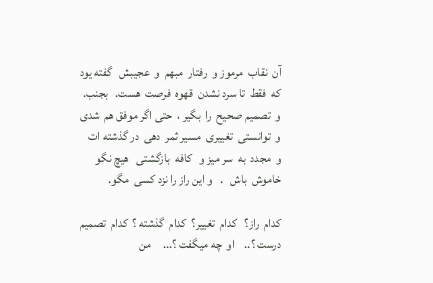آن  نقاب  مرموز و  رفتار  مبهم  و  عجیبش   گفته یود  که  فقط  تا سرد نشدن  قهوه  فرصت  هست.   بجنب.    و  تصمیم صحیح  را  بگیر ،  حتی اگر موفق هم  شدی  و  توانستی  تغییری  مسیر ثمر  دهی  در گذشته ات     و  مجدد  به  سر میز و   کافه  بازگشتی   هیچ نگو ‌  خاموش  باش   .   و این راز را نزد کسی  مگو.

کدام  راز؟   کدام  تغییر؟  کدام  گذشته ؟  کدام  تصمیم  درست ؟‌..    او  چه میگفت ؟...     من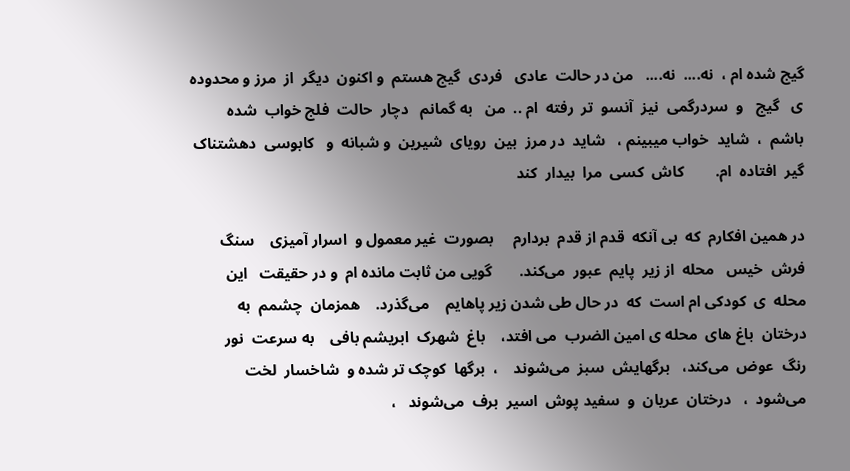گیج شده ام ،  نه....  نه....   من در حالت  عادی   فردی  گیج هستم  و اکنون  دیگر  از  مرز و محدوده ی   گیج   و  سردرگمی  نیز  آنسو  تر  رفته  ام ..  من   به گمانم   دچار  حالت  فلج خواب  شده  باشم  ،  شاید  خواب میبینم ،   شاید  در مرز  بین  رویای  شیرین  و شبانه  و   کابوسی  دهشتناک   گیر  افتاده  ام.        کاش  کسی  مرا  بیدار  کند ‌

در همین افکارم  که  بی آنکه  قدم از قدم  بردارم     بصورت  غیر معمول و  اسرار آمیزی    سنگ فرش  خیس   محله  از زیر  پایم  عبور  می‌کند.       گویی من ثابت مانده ام  و در حقیقت   این   محله  ی  کودکی ام است  که  در حال طی شدن زير پاهایم    می‌گذرد.    همزمان  چشمم  به درختان  باغ های  محله ی امین الضرب  می افتد،    باغ  شهرک  ابریشم بافی    به سرعت  نور   رنگ  عوض  می‌کند،   برگهایش  سبز  می‌شوند    ،  برگها  کوچک تر شده و  شاخسار  لخت  می‌شود  ،   درختان  عریان  و  سفید پوش  اسیر  برف  می‌شوند   ،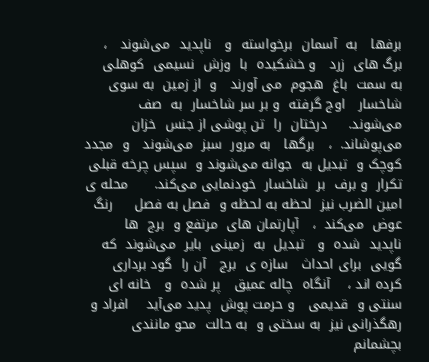برفها   به  آسمان  برخواسته  و   ناپدید  می‌شوند   ، برگ های  زرد   و خشکیده  با  وزش  نسیمی  کوهلی    به سمت  باغ  هجوم  می آورند   و  از زمین  به سوی شاخسار   اوج گرفته  و بر سر شاخسار  به  صف  می‌شوند.     درختان  را  تن پوشی از جنس  خزان  می‌پوشاند.  ،   برگها   به مرور  سبز  می‌شوند   و  مجدد   کوچک و  تبدیل به  جوانه می‌شوند و  سپس چرخه قبلی  تکرار  و برف  بر  شاخسار  خودنمایی می‌کند.      محله ی  امین الضرب نیز  لحظه به لحظه و  فصل به فصل     رنگ عوض  می‌کند  ،   آپارتمان های  مرتفع و  برج  ها   ناپدید  شده  و   تبدیل  به  زمینی  بایر  می‌شوند  که گویی  برای احداث   سازه ی  برج   آن را  گود برداری کرده اند ،    آنگاه  چاله عمیق   پر شده  و   خانه ای  سنتی و  قدیمی   و حرمت پوش  پدید می‌آید ‌   افراد و رهگذرانی نیز  به سختی و  به حالت  محو مانندی  بچشمانم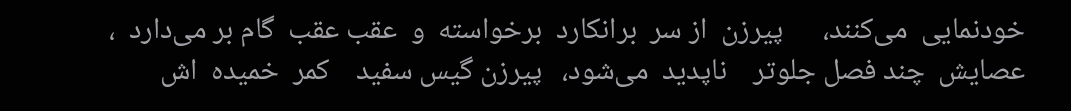خودنمایی  می‌کنند،      پیرزن  از سر  برانکارد  برخواسته  و  عقب عقب  گام بر می‌دارد  ،   عصایش  چند فصل جلوتر    ناپدید  می‌شود،   پیرزن گیس سفید    کمر  خمیده  اش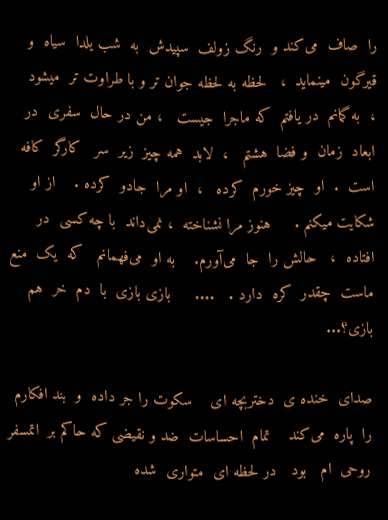را  صاف  می‌کند و  رنگ زولف  سپیدش  به  شب یلدا  سیاه  و قیرگون  مینماید  ،   لحظه به لحظه جوان تر و با طراوت تر  میشود ‌   ،  به گمانم  در یافتم  که ماجرا  جیست   ، من در حال  سفری  در ابعاد  زمان  و فضا  هشتم ‌‌  ،  لابد  همه چیز  زير  سر   کارگر  کافه  است  .  او  چیز خورم  کرده   ،  او مرا  جادو  کرده .    از او  شکایت میکنم .     هنوز مرا نشناخته  ، نمی‌داند  با چه کسی  در  افتاده  ،   حالش را  جا  می‌آورم.    به او  می‌فهمانم   که  یک  منع  ماست  چقدر  کره  دارد .   ....     بازی بازی  با  دم  خر  هم  بازی؟...

صدای  خنده ی  دختربچه ای    سکوت را جر داده  و  بند افکارم  را  پاره  می‌کند    تمام  احساسات  ضد و نقیضی که حاکم بر  اتمسفر  روحی  ام   بود   در لحظه ای  متواری  شده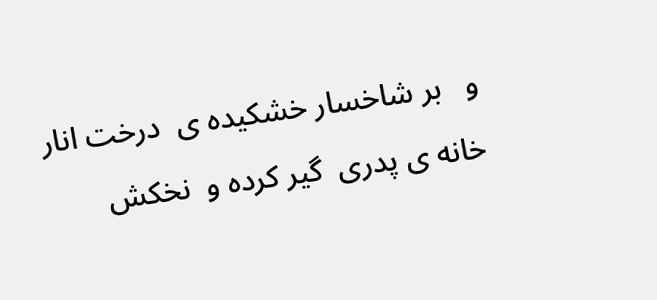و   بر شاخسار خشکیده ی  درخت انار  خانه ی پدری  گیر کرده و  نخکش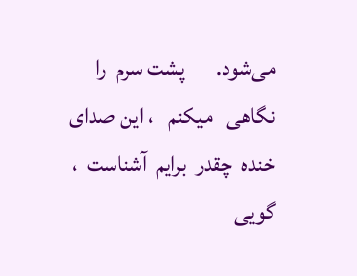می‌شود.       پشت سرم  را نگاهی   میکنم   ، این صدای خنده  چقدر  برایم  آشناست  ،   گویی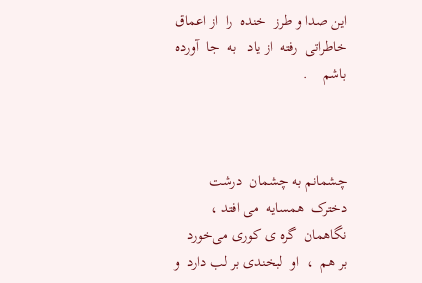این صدا و طرز  خنده  را  از اعماق  خاطراتی  رفته  از یاد   به  جا  آورده  باشم ‌   .



چشمانم به چشمان  درشت  دخترک  همسایه  می افتد ،   نگاهمان  گره ی کوری می‌خورد  بر هم  ،  او  لبخندی بر لب دارد  و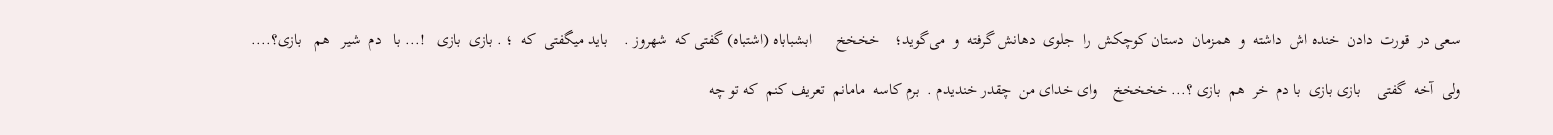سعی در  قورت  دادن  خنده اش  داشته  و  همزمان  دستان کوچکش  را  جلوی  دهانش گرفته  و  می‌گوید؛    خخخخ      ابشباباه (اشتباه) گفتی که  شهروز .    باید میگفتی  که  ؛ . بازی  بازی   !... با   دم  شیر   هم   بازی؟....

ولی  آخه  گفتی    بازی بازی  با دم  خر  هم  بازی ؟... خخخخخ    وای خدای من  چقدر خندیدم .  برم کاسه  مامانم  تعریف کنم  که تو چه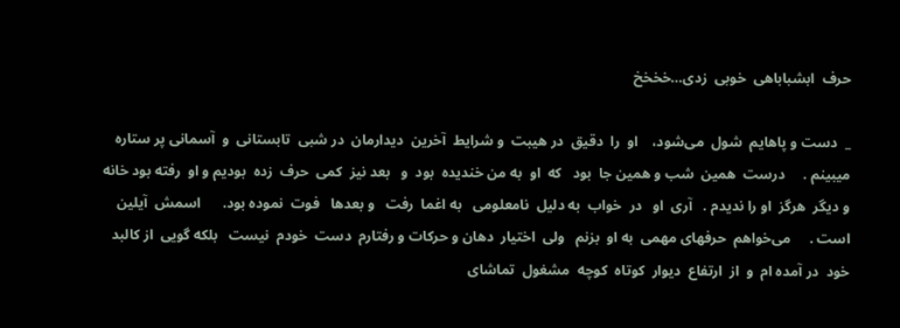حرف  ابشباباهی  خوبی  زدی...خخخخ

_  دست و پاهایم  شول  می‌شود،    او  را  دقیق  در هیبت  و شرایط  آخرین  دیدارمان  در شبی  تابستانی  و  آسمانی پر ستاره   میبینم .     درست  همین  شب و همین جا  بود   که  او  به من خندیده  بود  و   بعد نیز  کمی  حرف  زده  بودیم و او  رفته بود خانه  و دیگر  هرگز  او را ندیدم .   آری  او   در  خواب  به دلیل  نامعلومی   به اغما  رفت   و بعدها   فوت  نموده بود.      اسمش  آیلین است .     می‌خواهم  حرفهای مهمی  به او  بزنم   ولی  اختیار  دهان و حرکات و رفتارم  دست  خودم  نیست   بلکه گویی  از کالبد  خود  در آمده ام  و  از  ارتفاع  دیوار  کوتاه  کوچه  مشغول  تماشای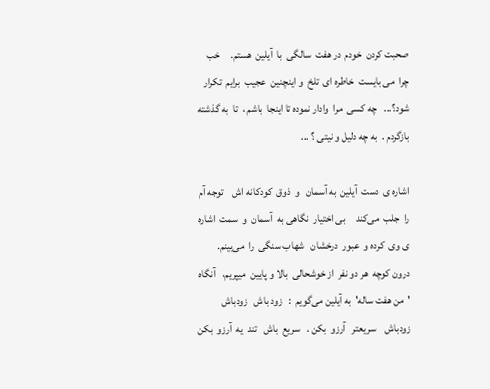صحبت کردن  خودم  در هفت  سالگی  با  آیلین  هستم.     خب  چرا  می بایست  خاطره ای  تلخ  و اینچنین  عجیب  برایم  تکرار شود؟...   چه کسی  مرا  وادار نموده تا اینجا  باشم ،  تا  به گذشته  بازگردم .  به چه دلیل و نیتی ؟ ...

اشاره ی  دست  آیلین  به آسمان   و  ذوق  کودکانه اش    توجه آم  را  جلب  می‌کند     بی اختیار  نگاهی به  آسمان  و  سمت  اشاره ی وی  کرده و  عبور  درخشان   شهاب سنگی  را  می‌بینم.     درون کوچه  هر دو نفر  از خوشحالی  بالا و پایین  میپریم،   آنگاه   'من هفت ساله'  به آیلین می‌گویم  :   زود باش   زودباش   زودباش    سریعتر   آرزو  بکن .   سریع  باش   تند  یه  آرزو  بکن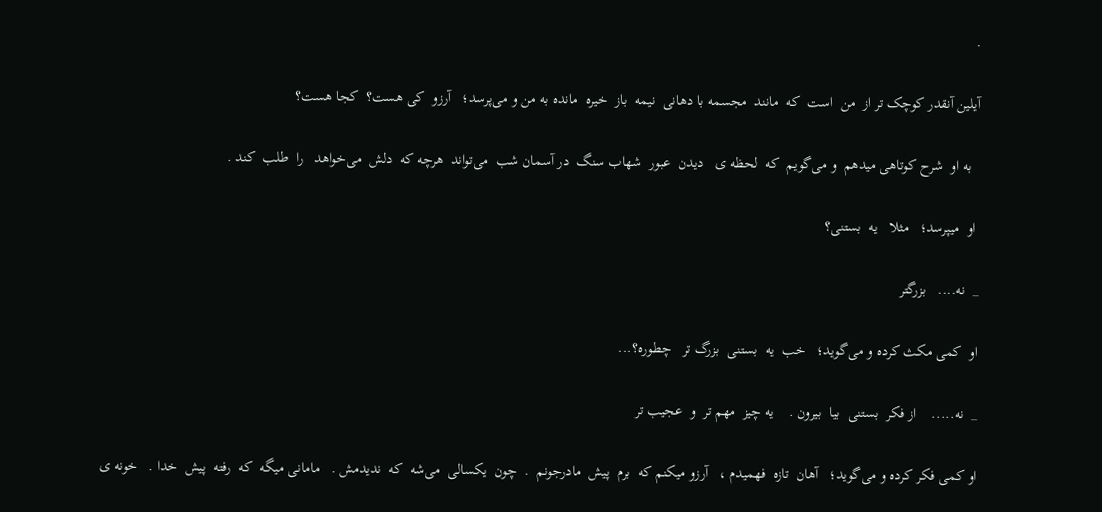.

آیلین آنقدر کوچک تر از  من  است  که  مانند  مجسمه با دهانی  نیمه  باز  خیره  مانده به من و می‌پرسد؛   آرزو  کی هست؟  کجا هست؟

  به او  شرح کوتاهی میدهم  و می‌گویم  که  لحظه ی   دیدن  عبور  شهاب سنگ  در آسمان شب  می‌تواند  هرچه که  دلش  می‌خواهد   را  طلب  کند .

 او  میپرسد؛   مثلا   یه  بستنی؟

_  نه....   بزرگتر

او  کمی مکث کرده و می‌گوید؛   خب  یه  بستنی  بزرگ تر   چطوره؟...

_  نه.....    از فکر  بستنی  بیا  بیرون .    یه چیز  مهم تر  و  عجیب تر

او کمی فکر کرده و می‌گوید؛   آهان  تازه  فهمیدم ،   آرزو میکنم که  برم  پیش  مادرجونم  .  چون  یکسالی  می‌شه  که  ندیدمش .   مامانی میگه  که  رفته  پیش  خدا .   خونه ی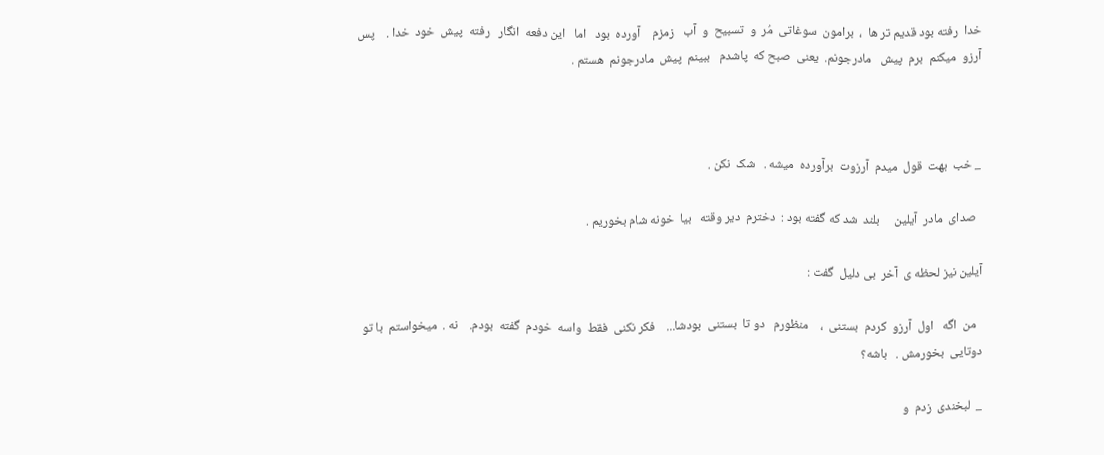خدا  رفته بود قدیم تر ها  ،  برامون  سوغاتی  مُر  و  تسبیح  و  آب   زمزم    آورده  بود   اما   این دفعه  انگار   رفته  پیش  خود  خدا .    پس  آرزو  میکنم  برم  پیش   مادرجونم.  یعنی  صبح که  پاشدم   ببینم  پیش  مادرجونم  هستم .



_ خب  بهت  قول  میدم  آرزوت  برآورده  میشه .   شک  نکن .

  صدای  مادر  آیلین     بلند  شد که گفته بود :  دخترم  دیر وقته   بیا  خونه شام بخوریم .

آیلین نیز لحظه ی  آخر  بی دلیل  گفت :

  من  اگه   اول  آرزو  کردم  بستنی  ،    منظورم   دو تا  بستنی  بودشا...    فکر نکنی  فقط  واسه  خودم  گفته  بودم.    نه .  میخواستم  با تو   دوتایی  بخورمش .   باشه؟

_  لبخندی  زدم  و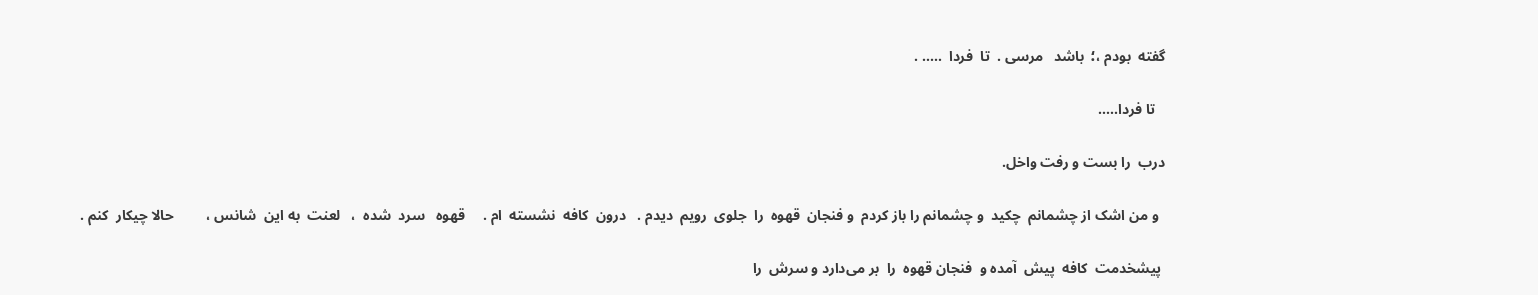گفته  بودم ،؛  باشد ‌  مرسی .  تا  فردا  ..... .

   تا فردا.....

درب  را بست و رفت واخل.

  و من اشک از چشمانم  چکید  و چشمانم را باز کردم  و فنجان  قهوه  را  جلوی  رویم  دیدم .   درون  کافه  نشسته  ام .     قهوه   سرد  شده  ،   لعنت  به این  شانس ،         حالا چیکار  کنم .

 پیشخدمت  کافه  پیش  آمده و  فنجان قهوه  را  بر می‌دارد و سرش  را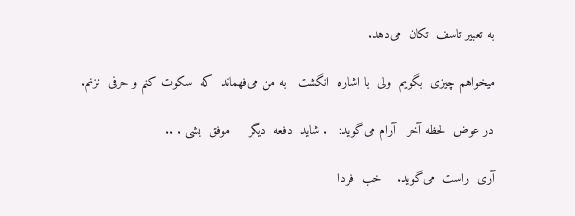به تعبیر تاسف  تکان  می‌دهد.

میخواهم چیزی  بگویم  ولی  با اشاره  انگشت   به من می‌فهماند  که  سکوت کنم و حرفی  نزنم.

در عوض  لحظه آخر   آرام می‌گوید:   . شاید  دفعه  دیگر     موفق  بشی . ..

آری  راست  می‌گوید.    خب  فردا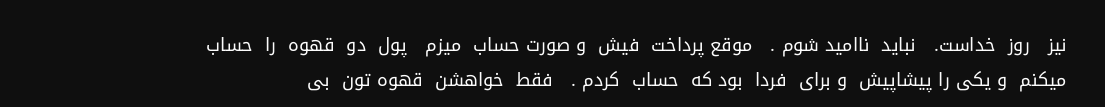نیز   روز  خداست.   نباید  ناامید شوم .   موقع پرداخت  فیش  و صورت حساب  میزم   پول  دو  قهوه  را  حساب  میکنم  و یکی را پیشاپیش  و برای  فردا  بود که  حساب  کردم .   فقط  خواهشن  قهوه تون  بی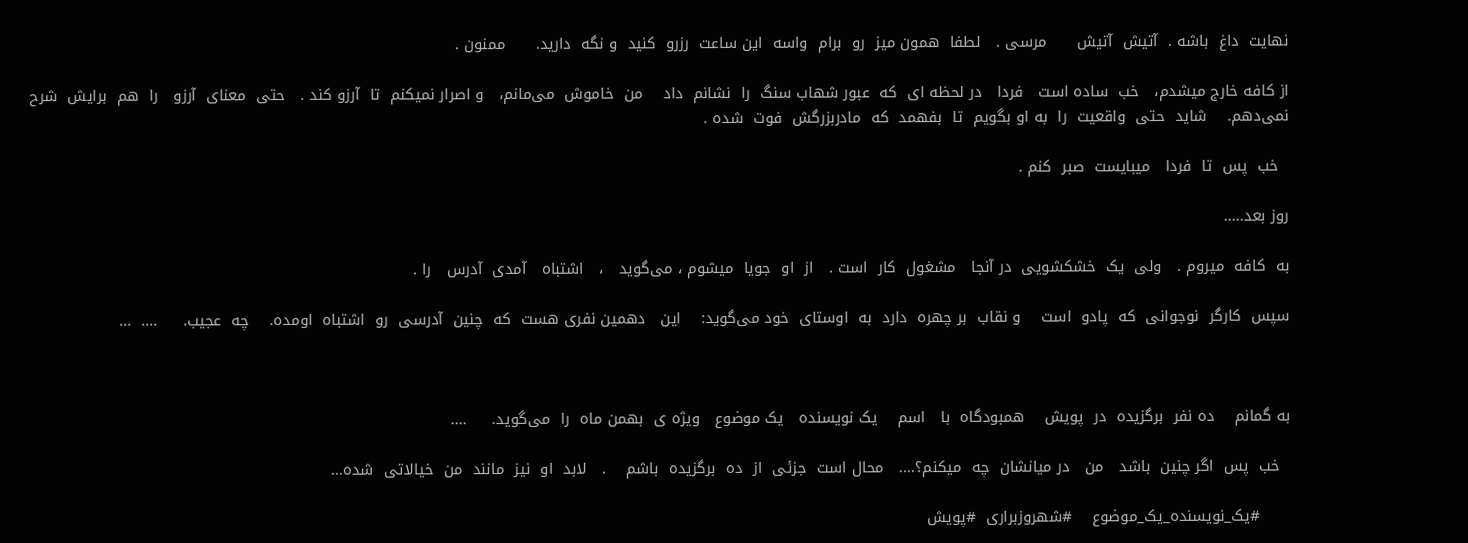نهایت  داغ  باشه .  آتیش  آتیش ‌     مرسی .   لطفا  همون میز  رو  برام  واسه  این ساعت  رزرو  کنید  و نگه  دارید.      ممنون .

از کافه خارج میشدم،   خب  ساده است   فردا   در لحظه ای  که  عبور شهاب سنگ  را  نشانم  داد    من  خاموش  می‌مانم،   و اصرار نمیکنم  تا  آرزو کند .   حتی  معنای  آرزو   را  هم  برایش  شرح  نمی‌دهم.    شاید  حتی  واقعیت  را  به او بگویم  تا  بفهمد  که  مادربزرگش  فوت  شده .

  خب  پس  تا  فردا   میبایست  صبر  کنم .

روز بعد.....

به  کافه  میروم .   ولی  یک  خشکشویی  در آنجا   مشغول  کار  است .   از  ا‌و  جویا  میشوم ، می‌گوید   ،   اشتباه   آمدی  آدرس   را .

سپس  کارگر  نوجوانی  که  پادو  است    و نقاب  بر چهره  دارد  به  اوستای  خود می‌گوید:    این   دهمین نفری هست  که  چنین  آدرسی  رو  اشتباه  اومده.    چه  عجیب.     ....  ...



به گمانم    ده نفر  برگزیده  در  پویش    همبودگاه  با   اسم    یک نویسنده   یک موضوع   ویژه ی  بهمن ماه  را  می‌گوید.     ....

  خب  پس  اگر چنین  باشد   من   در میانشان  چه  میکنم؟....   محال است  جزئی  از  ده  برگزیده  باشم ‌   .   لابد  او  نیز  مانند  من  خیالاتی  شده...

      #یک_نویسنده_یک_موضوع    #شهروزبراری  #پویش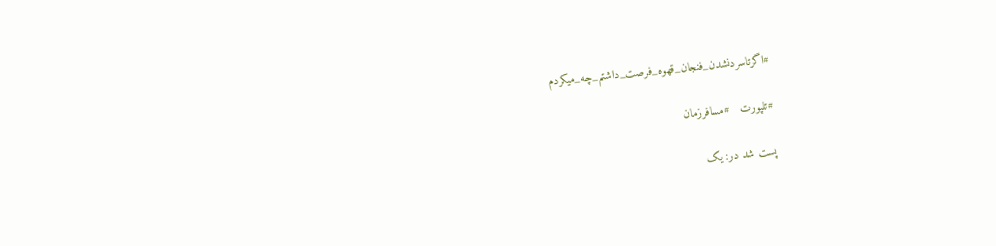#اگرتاسردنشدن_فنجان_قهوه_فرصت_داشتم_چه_میکردم

#تلپورت   #مسافرزمان

پست شد در: یک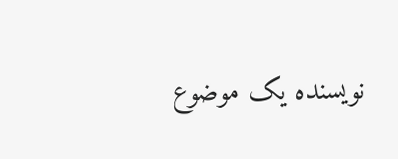نویسنده یک موضوع